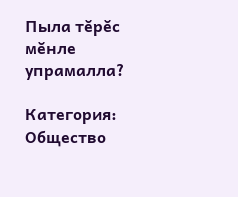Пыла тĕрĕс мĕнле упрамалла?

Категория: Общество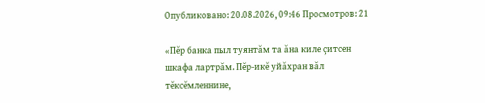Опубликовано: 20.08.2026, 09:46 Просмотров: 21

«Пĕр банка пыл туянтăм та ăна киле çитсен шкафа лартрăм. Пĕр-икĕ уйăхран вăл тĕксĕмленнине,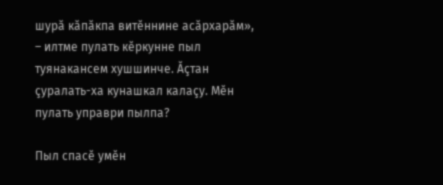шурă кăпăкпа витĕннине асăрхарăм», – илтме пулать кĕркунне пыл туянакансем хушшинче. Ăçтан çуралать-ха кунашкал калаçу. Мĕн пулать управри пылпа?

Пыл спасĕ умĕн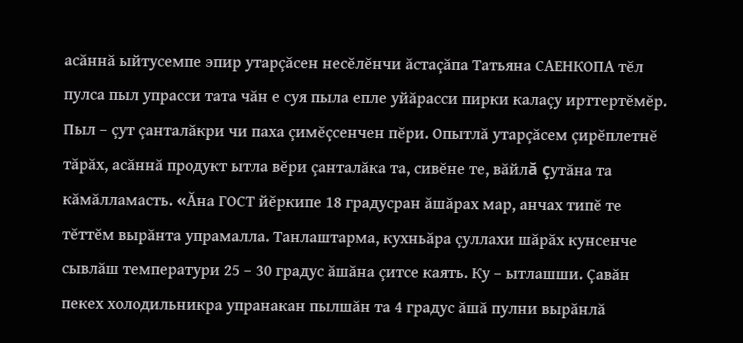асăннă ыйтусемпе эпир утарçăсен несĕлĕнчи ăстаçăпа Татьяна САЕНКОПА тĕл пулса пыл упрасси тата чăн е суя пыла епле уйăрасси пирки калаçу ирттертĕмĕр. Пыл – çут çанталăкри чи паха çимĕçсенчен пĕри. Опытлă утарçăсем çирĕплетнĕ тăрăх, асăннă продукт ытла вĕри çанталăка та, сивĕне те, вăйлă çутăна та кăмăлламасть. «Ăна ГОСТ йĕркипе 18 градусран ăшăрах мар, анчах типĕ те тĕттĕм вырăнта упрамалла. Танлаштарма, кухньăра çуллахи шăрăх кунсенче сывлăш температури 25 – 30 градус ăшăна çитсе каять. Ку – ытлашши. Çавăн пекех холодильникра упранакан пылшăн та 4 градус ăшă пулни вырăнлă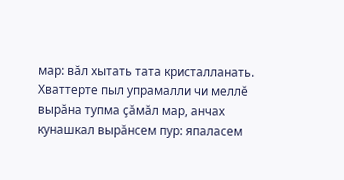мар: вăл хытать тата кристалланать. Хваттерте пыл упрамалли чи меллĕ вырăна тупма çăмăл мар, анчах кунашкал вырăнсем пур: япаласем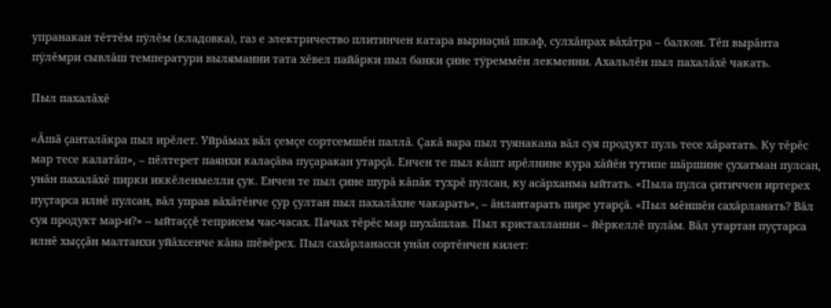упранакан тĕттĕм пÿлĕм (кладовка), газ е электричество плитинчен катара вырнаçнă шкаф, сулхăнрах вăхăтра – балкон. Тĕп вырăнта пÿлĕмри сывлăш температури выляманни тата хĕвел пайăрки пыл банки çине тÿреммĕн лекменни. Ахальлĕн пыл пахалăхĕ чакать.

Пыл пахалăхĕ

«Ăшă çанталăкра пыл ирĕлет. Уйрăмах вăл çемçе сортсемшĕн паллă. Çакă вара пыл туянакана вăл суя продукт пуль тесе хăратать. Ку тĕрĕс мар тесе калатăп», – пĕлтерет паянхи калаçăва пуçаракан утарçă. Енчен те пыл кăшт ирĕлнине кура хăйĕн тутипе шăршине çухатман пулсан, унăн пахалăхĕ пирки иккĕленмелли çук. Енчен те пыл çине шурă кăпăк тухрĕ пулсан, ку асăрханма ыйтать. «Пыла пулса çитиччен иртерех пуçтарса илнĕ пулсан, вăл управ вăхăтĕнче çур çултан пыл пахалăхне чакарать», – ăнлантарать пире утарçă. «Пыл мĕншĕн сахăрланать? Вăл суя продукт мар-и?» – ыйтаççĕ теприсем час-часах. Пачах тĕрĕс мар шухăшлав. Пыл кристалланни – йĕркеллĕ пулăм. Вăл утартан пуçтарса илнĕ хыççăн малтанхи уйăхсенче кăна шĕвĕрех. Пыл сахăрланасси унăн сортĕнчен килет: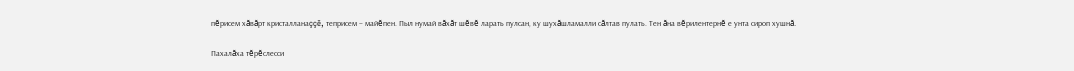пĕрисем хăвăрт кристалланаççĕ, теприсем – майĕпен. Пыл нумай вăхăт шĕвĕ ларать пулсан, ку шухăшламалли сăлтав пулать. Тен ăна вĕрилентернĕ е унта сироп хушнă.

Пахалăха тĕрĕслесси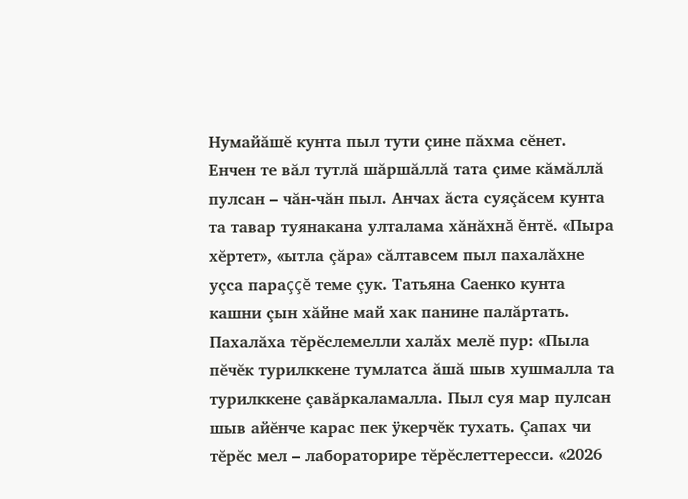Нумайăшĕ кунта пыл тути çине пăхма сĕнет. Енчен те вăл тутлă шăршăллă тата çиме кăмăллă пулсан – чăн-чăн пыл. Анчах ăста суяçăсем кунта та тавар туянакана улталама хăнăхнă ĕнтĕ. «Пыра хĕртет», «ытла çăра» сăлтавсем пыл пахалăхне уçса параççĕ теме çук. Татьяна Саенко кунта кашни çын хăйне май хак панине палăртать. Пахалăха тĕрĕслемелли халăх мелĕ пур: «Пыла пĕчĕк турилккене тумлатса ăшă шыв хушмалла та турилккене çавăркаламалла. Пыл суя мар пулсан шыв айĕнче карас пек ÿкерчĕк тухать. Çапах чи тĕрĕс мел – лабораторире тĕрĕслеттересси. «2026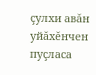çулхи авăн уйăхĕнчен пуçласа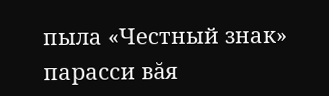пыла «Честный знак» парасси вăя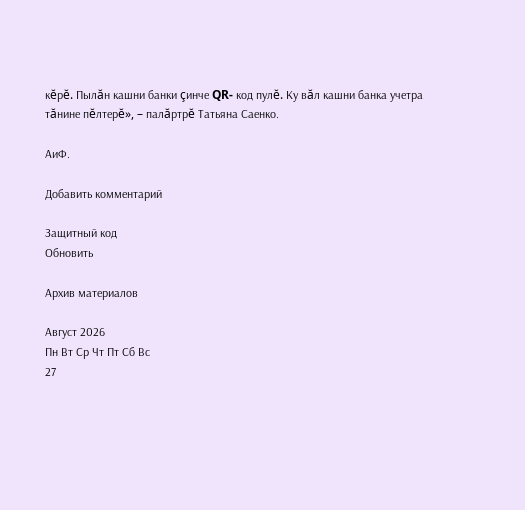кĕрĕ. Пылăн кашни банки çинче QR- код пулĕ. Ку вăл кашни банка учетра тăнине пĕлтерĕ», – палăртрĕ Татьяна Саенко.

АиФ.

Добавить комментарий

Защитный код
Обновить

Архив материалов

Август 2026
Пн Вт Ср Чт Пт Сб Вс
27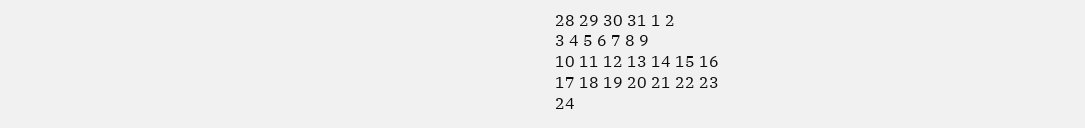28 29 30 31 1 2
3 4 5 6 7 8 9
10 11 12 13 14 15 16
17 18 19 20 21 22 23
24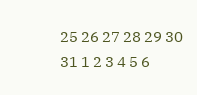25 26 27 28 29 30
31 1 2 3 4 5 6